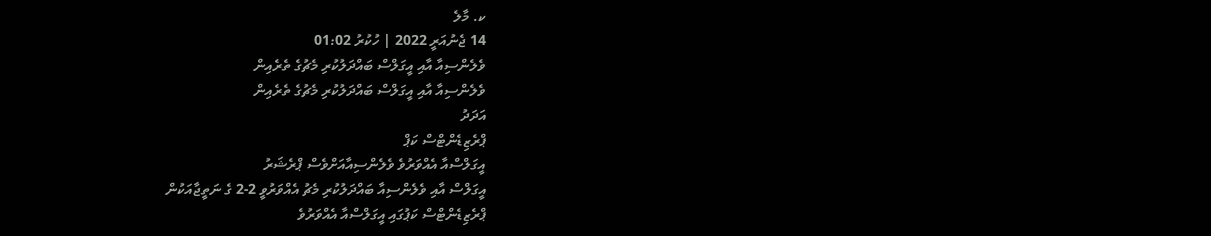ކ. މާލެ
14 ޖެނުއަރީ 2022 | ހުކުރު 01:02
ވެލެންސިއާ އާއި އީގަލްސް ބައްދަލުކުރި މެޗުގެ ތެރެއިން
ވެލެންސިއާ އާއި އީގަލްސް ބައްދަލުކުރި މެޗުގެ ތެރެއިން
އަދަދު
ޕްރެޒިޑެންޓްސް ކަޕް
އީގަލްސްއާ އެއްވަރުވެ ވެލެންސިއާއަށްވެސް ޕްރެޝަރު
އީގަލްސް އާއި ވެލެންސިއާ ބައްދަލުކުރި މެޗު އެއްވަރުވީ 2-2 ގެ ނަތީޖާއަކުން
ޕްރެޒިޑެންޓްސް ކަޕުގައި އީގަލްސްއާ އެއްވަރުވެ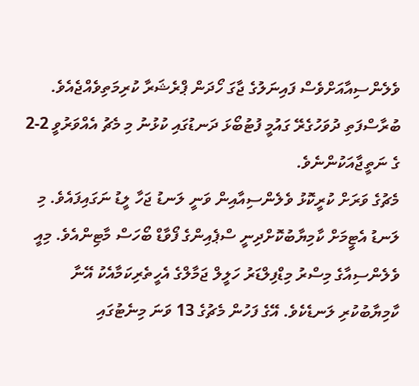ވެލެންސިއާއަށްވެސް ފައިނަލުގެ ޖާގަ ހޯދަން ޕްރެޝަރާ ކުރިމަތިވެއްޖެއެވެ.
ބުރާސްފަތި ދުވަހުގެރޭ ގައުމީ ފުޓުބޯޅަ ދަނޑުގައި ކުޅުނު މި މެޗު އެއްވަރުވީ 2-2 ގެ ނަތީޖާއަކުންނެވެ.
މެޗުގެ ވަރަށް ކުރީކޮޅު ވެލެންސިއާއިން ވަނީ ލަނޑު ޖަހާ ލީޑު ނަގައިފައެވެ. މި ލަނޑު އެޓީމަށް ކާމިޔާބުކޮށްދިނީ ސްޕެއިންގެ ފޯވާޑް ބޯހަސް މާޓިންއެވެ. މިއީ ވެލެންސިއާގެ މިސްރު މިޑްފިލްޑަރު ހަލީލް ޖަމާލްގެ އެހީތެރިކަމާއެކު އޭނާ ކާމިޔާބުކުރި ލަނޑެކެވެ. އޭގެ ފަހުން މެޗުގެ 13 ވަނަ މިނެޓުގައި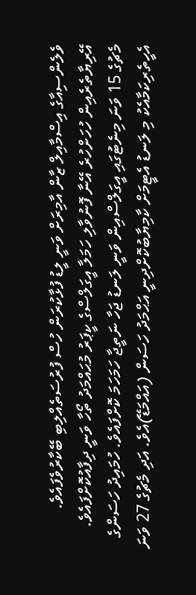ވެލެންސިއާގެ އިސްމާއިލް ޒާން އާމިރަށް ވަނީ ލީޑު ފުޅާކުރަން ހުސް ފުރުސަތެއްލިބި ބޭކާރުވެފައެވެ. އޭރިޔާތެރެއިން ހުހަށްހުރެ އޭނާ ފޮނުވާލި ހަމަލާ އީގަލްސްގެ ކީޕަރު މުޙައްމަދު ތޯހާ ވަނީ ދިފާއުކޮށްފައެވެ.
މެޗުގެ 15 ވަނަ މިނެޓުގައި އީގަލްސްއިން ވަނީ ލަނޑު ޖަހާ ނަތީޖާ ހަމަހަމަ ކޮށްފައެވެ. ހުމައިދު ހަސަންގެ އެހީތެރިކަމާއެކު މި ލަނޑު އެޓީމަށް ކާމިޔާބުކޮށްދިނީ އަޙްމަދު ހަސަން (އައްމަޑޭ)އެވެ. އަދި މެޗުގެ 27 ވަނަ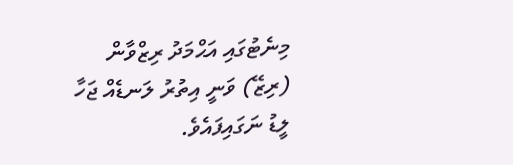މިނެޓުގައި އަޙްމަދު ރިޒްވާން (ރިޒޭ) ވަނީ އިތުރު ލަނޑެއް ޖަހާ ލީޑު ނަގައިފައެވެ.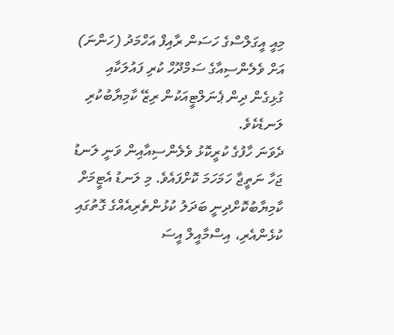މިއީ އީގަލްސްގެ ހަސަން ރާއިފް އަހްމަދު (ހަންނަ) އަށް ވެލެންސިއާގެ ސަމްދޫހް ކުރި ފައުލަކާއި ގުޅިގެން ދިން ޕެނަލްޓީއަކުން ރިޒޭ ކާމިޔާބުކުރި ލަނޑެކެވެ.
ދެވަނަ ހާފުގެ ކުރީކޮޅު ވެލެންސިއާއިން ވަނީ ލަނޑު ޖަހާ ނަތީޖާ ހަމަހަމަ ކޮށްފައެވެ. މި ލަނޑު އެޓީމަށް ކާމިޔާބުކޮށްދިނީ ބަދަލު ކުޅުންތެރިއެއްގެ ގޮތުގައި ކުޅެންއެރި، އިސްމާއީލް އީސަ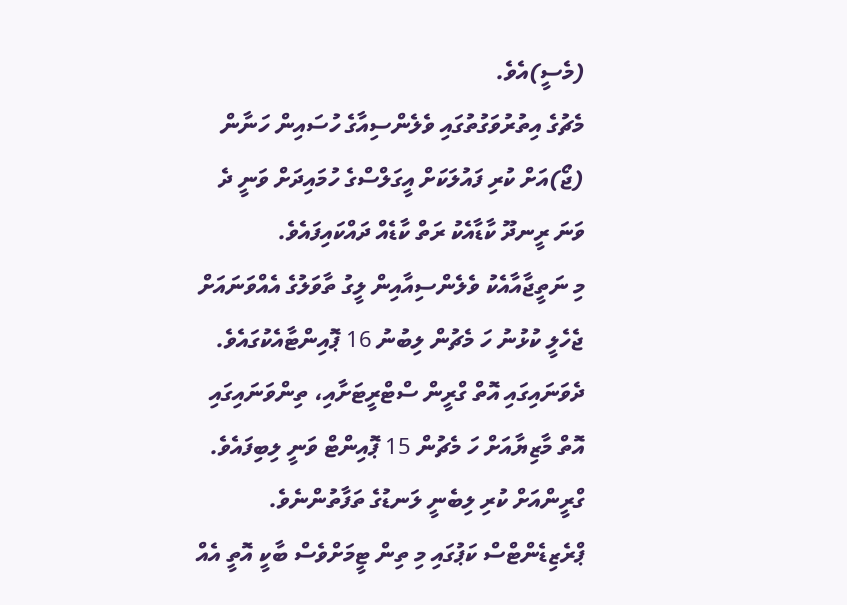(މެސީ)އެވެ.
މެޗުގެ އިތުރުވަގުތުގައި ވެލެންސިއާގެ ހުސައިން ހަނާން (ޖޯ)އަށް ކުރި ފައުލަކަށް އީގަލްސްގެ ހުމައިދަށް ވަނީ ދެ ވަނަ ރީނދޫ ކާޑާއެކު ރަތް ކާޑެއް ދައްކައިފައެވެ.
މި ނަތީޖާއާއެކު ވެލެންސިއާއިން ލީގު ތާވަލުގެ އެއްވަނައަށް ޖެހެލީ ކުޅުނު ހަ މެޗުން ލިބުނު 16 ޕޮއިންޓާއެކުގައެވެ. ދެވަނައިގައި އޮތް ގްރީން ސްޓްރީޓަށާއި، ތިންވަނައިގައި އޮތް މާޒިޔާއަށް ހަ މެޗުން 15 ޕޮއިންޓް ވަނީ ލިބިފައެވެ. ގްރީންއަށް ކުރި ލިބެނީ ލަނޑުގެ ތަފާތުންނެވެ. ޕްރެޒިޑެންޓްސް ކަޕުގައި މި ތިން ޓީމަށްވެސް ބާކީ އޮތީ އެއް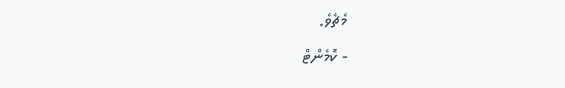މެޗެވެ.
- ކޮމެންޓް